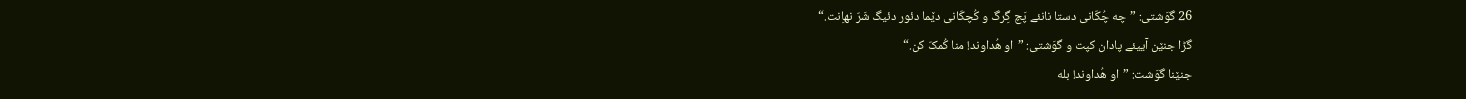26 گوَشتی: ”چه چُکّانی دستا نانئے پَچ گِرگ و کُچکّانی دێما دئور دئیگ شَرّ نهاِنت.“
گڑا جنێن آییئے پادان کپت و گوَشتی: ”او هُداوند! منا کُمکّ کن.“
جنێنا گوَشت: ”او هُداوند! بله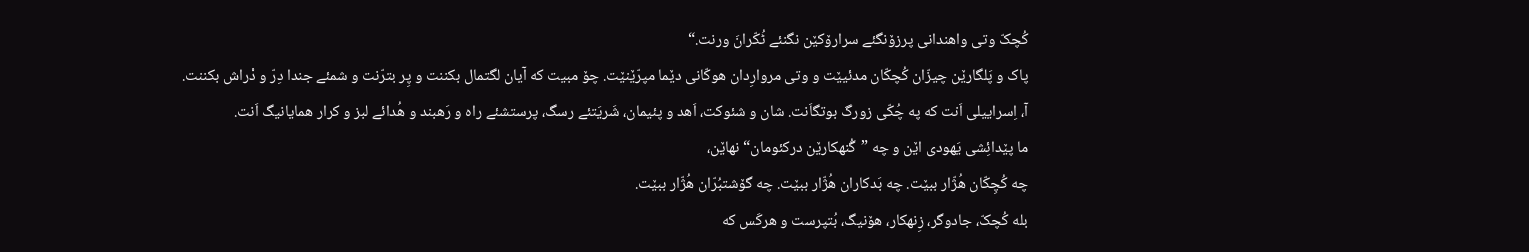کُچکّ وتی واهندانی پرزۆنگئے سرارۆکێن نگنئے ٹُکّرانَ ورنت.“
پاک و پَلگارێن چیزّان کُچکّان مدئیێت و وتی مروارِدان هوکّانی دێما مپرّێنێت. چۆ مبیت که آیان لگتمال بکننت و پِر بترّنت و شمئے جندا دِرّ و دْراش بکننت.
آ، اِسراییلی اَنت که په چُکّی زورگ بوتگاَنت. شان و شئوکت، اَهد و پئیمان، شَریَتئے رسگ، پرستشئے راه و رَهبند و هُدائے لبز و کرار همایانیگ اَنت.
ما پێدائِشی یَهودی اێن و چه ”گُنهکارێن درکئومان“ نهاێن،
چه کُچِکّان هُژّار ببێت. چه بَدکاران هُژّار ببێت. چه گۆشتبُرّان هُژّار ببێت.
بله کُچکّ، جادوگر، زِنهکار، هۆنیگ، بُتپرست و هرکَس که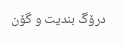درۆگَ بندیت و گۆن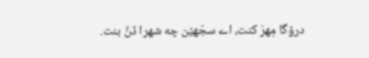درۆگا مِهرَ کنت، اے سجّهێن چه شهرا ڈنَّ بنت.